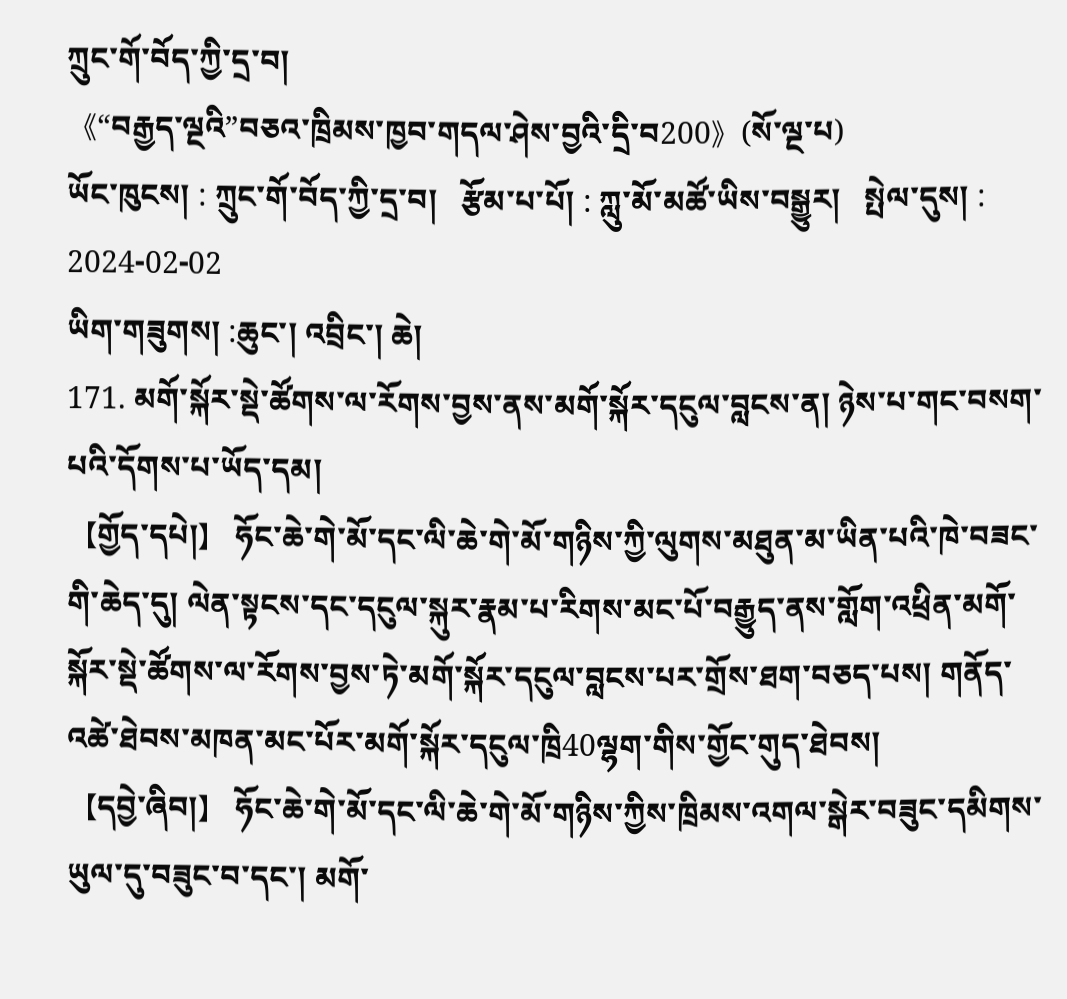ཀྲུང་གོ་བོད་ཀྱི་དྲ་བ།
《“བརྒྱད་ལྔའི”བཅའ་ཁྲིམས་ཁྱབ་གདལ་ཤེས་བྱའི་དྲི་བ200》(སོ་ལྔ་པ)
ཡོང་ཁུངས། : ཀྲུང་གོ་བོད་ཀྱི་དྲ་བ།   རྩོམ་པ་པོ། : ཀླུ་མོ་མཚོ་ཡིས་བསྒྱུར།   སྤེལ་དུས། : 2024-02-02
ཡིག་གཟུགས། :ཆུང་། འབྲིང་། ཆེ།
171. མགོ་སྐོར་སྡེ་ཚོགས་ལ་རོགས་བྱས་ནས་མགོ་སྐོར་དངུལ་བླངས་ན། ཉེས་པ་གང་བསག་པའི་དོགས་པ་ཡོད་དམ།
【གྱོད་དཔེ།】 ཧོང་ཆེ་གེ་མོ་དང་ལི་ཆེ་གེ་མོ་གཉིས་ཀྱི་ལུགས་མཐུན་མ་ཡིན་པའི་ཁེ་བཟང་གི་ཆེད་དུ། ལེན་སྟངས་དང་དངུལ་སྐུར་རྣམ་པ་རིགས་མང་པོ་བརྒྱུད་ནས་གློག་འཕྲིན་མགོ་སྐོར་སྡེ་ཚོགས་ལ་རོགས་བྱས་ཏེ་མགོ་སྐོར་དངུལ་བླངས་པར་གྲོས་ཐག་བཅད་པས། གནོད་འཚེ་ཐེབས་མཁན་མང་པོར་མགོ་སྐོར་དངུལ་ཁྲི40ལྷག་གིས་གྱོང་གུད་ཐེབས།
【དབྱེ་ཞིབ།】 ཧོང་ཆེ་གེ་མོ་དང་ལི་ཆེ་གེ་མོ་གཉིས་ཀྱིས་ཁྲིམས་འགལ་སྒེར་བཟུང་དམིགས་ཡུལ་དུ་བཟུང་བ་དང་། མགོ་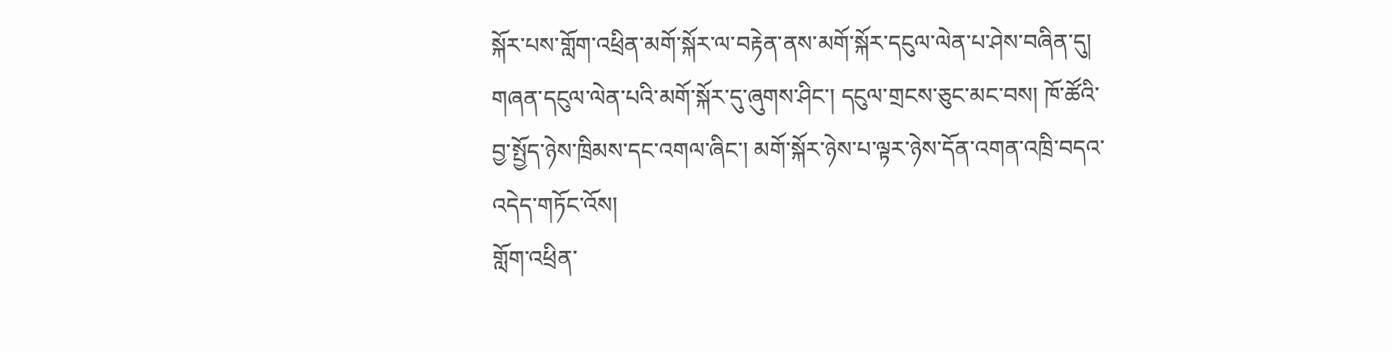སྐོར་པས་གློག་འཕྲིན་མགོ་སྐོར་ལ་བརྟེན་ནས་མགོ་སྐོར་དངུལ་ལེན་པ་ཤེས་བཞིན་དུ། གཞན་དངུལ་ལེན་པའི་མགོ་སྐོར་དུ་ཞུགས་ཤིང་། དངུལ་གྲངས་ཅུང་མང་བས། ཁོ་ཚོའི་བྱ་སྤྱོད་ཉེས་ཁྲིམས་དང་འགལ་ཞིང་། མགོ་སྐོར་ཉེས་པ་ལྟར་ཉེས་དོན་འགན་འཁྲི་བདའ་འདེད་གཏོང་འོས།
གློག་འཕྲིན་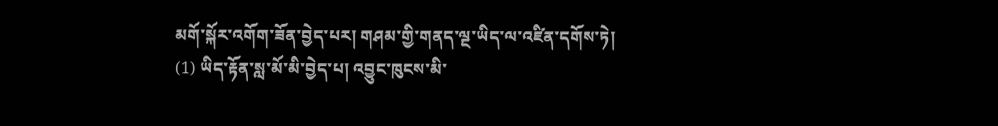མགོ་སྐོར་འགོག་ཟོན་བྱེད་པར། གཤམ་གྱི་གནད་ལྔ་ཡིད་ལ་འཛིན་དགོས་ཏེ།
(1) ཡིད་རྟོན་སླ་མོ་མི་བྱེད་པ། འབྱུང་ཁུངས་མི་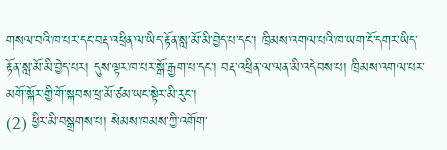གསལ་བའི་ཁ་པར་དང་བརྡ་འཕྲིན་ལ་ཡིད་རྟོན་སླ་མོ་མི་བྱེད་པ་དང་། ཁྲིམས་འགལ་པའི་ཁ་ཡག་ངོ་དགར་ཡིད་རྟོན་སླ་མོ་མི་བྱེད་པར། དུས་ལྟར་ཁ་པར་སྒོ་རྒྱག་པ་དང་། བརྡ་འཕྲིན་ལ་ལན་མི་འདེབས་པ། ཁྲིམས་འགལ་པར་མགོ་སྐོར་གྱི་གོ་སྐབས་ཕྲ་མོ་ཙམ་ཡང་སྟེར་མི་རུང་།
(2) ཕྱིར་མི་བསྒྲགས་པ། སེམས་ཁམས་ཀྱི་འགོག་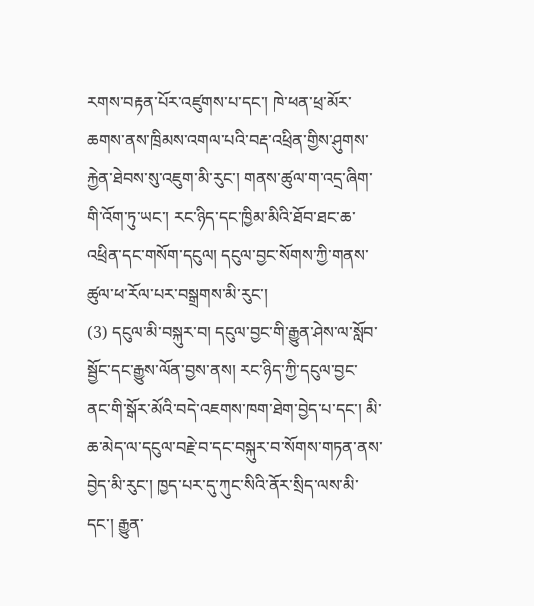རགས་བརྟན་པོར་འཛུགས་པ་དང་། ཁེ་ཕན་ཕྲ་མོར་ཆགས་ནས་ཁྲིམས་འགལ་པའི་བརྡ་འཕྲིན་གྱིས་ཤུགས་རྐྱེན་ཐེབས་སུ་འཇུག་མི་རུང་། གནས་ཚུལ་ག་འདྲ་ཞིག་གི་འོག་ཏུ་ཡང་། རང་ཉིད་དང་ཁྱིམ་མིའི་ཐོབ་ཐང་ཆ་འཕྲིན་དང་གསོག་དངུལ། དངུལ་བྱང་སོགས་ཀྱི་གནས་ཚུལ་ཕ་རོལ་པར་བསྒྲགས་མི་རུང་།
(3) དངུལ་མི་བསྐུར་བ། དངུལ་བྱང་གི་རྒྱུན་ཤེས་ལ་སློབ་སྦྱོང་དང་རྒྱུས་ལོན་བྱས་ནས། རང་ཉིད་ཀྱི་དངུལ་བྱང་ནང་གི་སྒོར་མོའི་བདེ་འཇགས་ཁག་ཐེག་བྱེད་པ་དང་། མི་ཆ་མེད་ལ་དངུལ་བརྗེ་བ་དང་བསྐུར་བ་སོགས་གཏན་ནས་བྱེད་མི་རུང་། ཁྱད་པར་དུ་ཀུང་སིའི་ནོར་སྲིད་ལས་མི་དང་། རྒྱུན་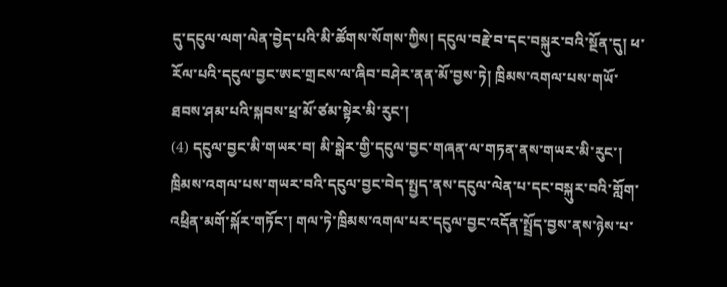དུ་དངུལ་ལག་ལེན་བྱེད་པའི་མི་ཚོགས་སོགས་ཀྱིས། དངུལ་བརྗེ་བ་དང་བསྐུར་བའི་སྔོན་དུ། ཕ་རོལ་པའི་དངུལ་བྱང་ཨང་གྲངས་ལ་ཞིབ་བཤེར་ནན་མོ་བྱས་ཏེ། ཁྲིམས་འགལ་པས་གཡོ་ཐབས་ཤམ་པའི་སྐབས་ཕྲ་མོ་ཙམ་སྟེར་མི་རུང་།
(4) དངུལ་བྱང་མི་གཡར་བ། མི་སྒེར་གྱི་དངུལ་བྱང་གཞན་ལ་གཏན་ནས་གཡར་མི་རུང་། ཁྲིམས་འགལ་པས་གཡར་བའི་དངུལ་བྱང་བེད་སྤྱད་ནས་དངུལ་ལེན་པ་དང་བསྐུར་བའི་གློག་འཕྲིན་མགོ་སྐོར་གཏོང་། གལ་ཏེ་ཁྲིམས་འགལ་པར་དངུལ་བྱང་འདོན་སྤྲོད་བྱས་ནས་ཉེས་པ་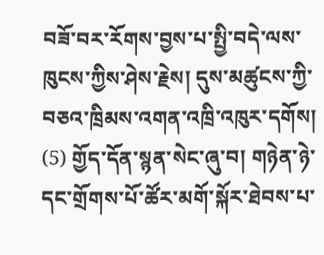བཟོ་བར་རོགས་བྱས་པ་སྤྱི་བདེ་ལས་ཁུངས་ཀྱིས་ཤེས་རྗེས། དུས་མཚུངས་ཀྱི་བཅའ་ཁྲིམས་འགན་འཁྲི་འཁུར་དགོས།
(5) གྱོད་དོན་སྙན་སེང་ཞུ་བ། གཉེན་ཉེ་དང་གྲོགས་པོ་ཚོར་མགོ་སྐོར་ཐེབས་པ་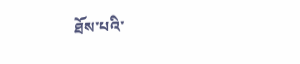ཐོས་པའི་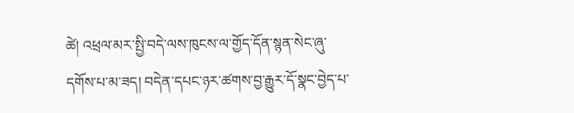ཚེ། འཕྲལ་མར་སྤྱི་བདེ་ལས་ཁུངས་ལ་གྱོད་དོན་སྙན་སེང་ཞུ་དགོས་པ་མ་ཟད། བདེན་དཔང་ཉར་ཚགས་བྱ་རྒྱུར་དོ་སྣང་བྱེད་པ་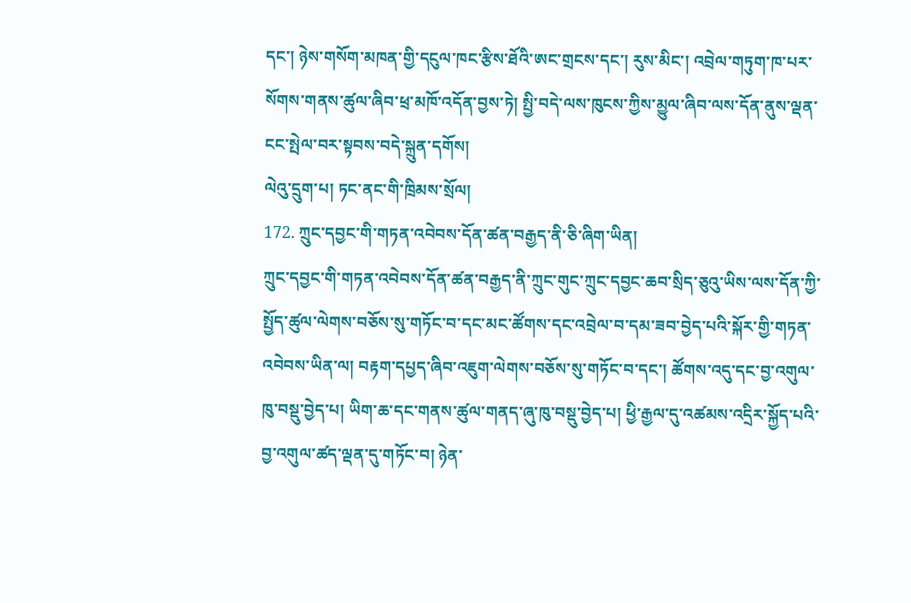དང་། ཉེས་གསོག་མཁན་གྱི་དངུལ་ཁང་རྩིས་ཐོའི་ཨང་གྲངས་དང་། རུས་མིང་། འབྲེལ་གཏུག་ཁ་པར་སོགས་གནས་ཚུལ་ཞིབ་ཕྲ་མཁོ་འདོན་བྱས་ཏེ། སྤྱི་བདེ་ལས་ཁུངས་ཀྱིས་མྱུལ་ཞིབ་ལས་དོན་ནུས་ལྡན་ངང་སྤེལ་བར་སྟབས་བདེ་སྐྲུན་དགོས།
ལེའུ་དྲུག་པ། ཏང་ནང་གི་ཁྲིམས་སྲོལ།
172. ཀྲུང་དབྱང་གི་གཏན་འབེབས་དོན་ཚན་བརྒྱད་ནི་ཅི་ཞིག་ཡིན།
ཀྲུང་དབྱང་གི་གཏན་འབེབས་དོན་ཚན་བརྒྱད་ནི་ཀྲུང་གུང་ཀྲུང་དབྱང་ཆབ་སྲིད་ཅུའུ་ཡིས་ལས་དོན་ཀྱི་སྤྱོད་ཚུལ་ལེགས་བཅོས་སུ་གཏོང་བ་དང་མང་ཚོགས་དང་འབྲེལ་བ་དམ་ཟབ་བྱེད་པའི་སྐོར་གྱི་གཏན་འབེབས་ཡིན་ལ། བརྟག་དཔྱད་ཞིབ་འཇུག་ལེགས་བཅོས་སུ་གཏོང་བ་དང་། ཚོགས་འདུ་དང་བྱ་འགུལ་ཁུ་བསྡུ་བྱེད་པ། ཡིག་ཆ་དང་གནས་ཚུལ་གནད་ཞུ་ཁུ་བསྡུ་བྱེད་པ། ཕྱི་རྒྱལ་དུ་འཚམས་འདྲིར་སྐྱོད་པའི་བྱ་འགུལ་ཚད་ལྡན་དུ་གཏོང་བ། ཉེན་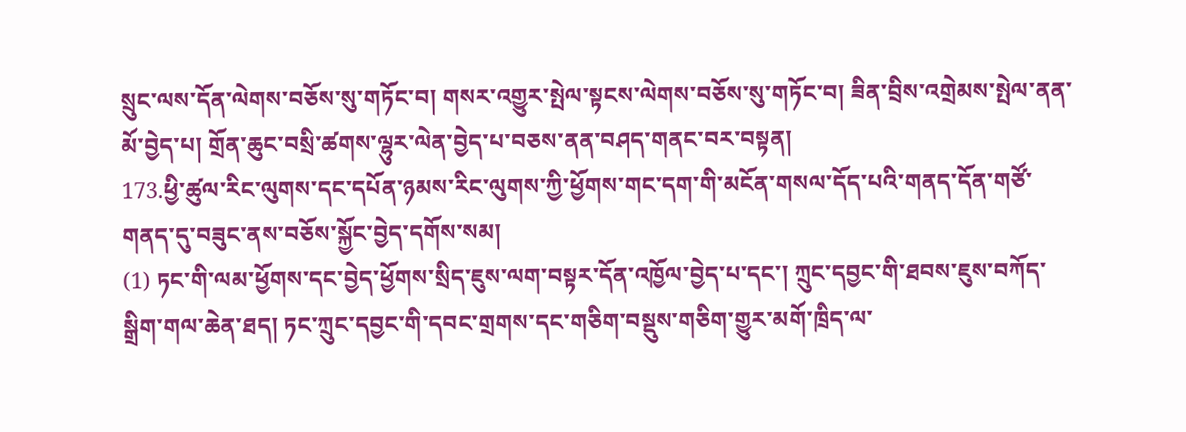སྲུང་ལས་དོན་ལེགས་བཅོས་སུ་གཏོང་བ། གསར་འགྱུར་སྤེལ་སྟངས་ལེགས་བཅོས་སུ་གཏོང་བ། ཟིན་བྲིས་འགྲེམས་སྤེལ་ནན་མོ་བྱེད་པ། གྲོན་ཆུང་བསྲི་ཚགས་ལྷུར་ལེན་བྱེད་པ་བཅས་ནན་བཤད་གནང་བར་བསྟན།
173.ཕྱི་ཚུལ་རིང་ལུགས་དང་དཔོན་ཉམས་རིང་ལུགས་ཀྱི་ཕྱོགས་གང་དག་གི་མངོན་གསལ་དོད་པའི་གནད་དོན་གཙོ་གནད་དུ་བཟུང་ནས་བཅོས་སྐྱོང་བྱེད་དགོས་སམ།
(1) ཏང་གི་ལམ་ཕྱོགས་དང་བྱེད་ཕྱོགས་སྲིད་ཇུས་ལག་བསྟར་དོན་འཁྱོལ་བྱེད་པ་དང་། ཀྲུང་དབྱང་གི་ཐབས་ཇུས་བཀོད་སྒྲིག་གལ་ཆེན་ཐད། ཏང་ཀྲུང་དབྱང་གི་དབང་གྲགས་དང་གཅིག་བསྡུས་གཅིག་གྱུར་མགོ་ཁྲིད་ལ་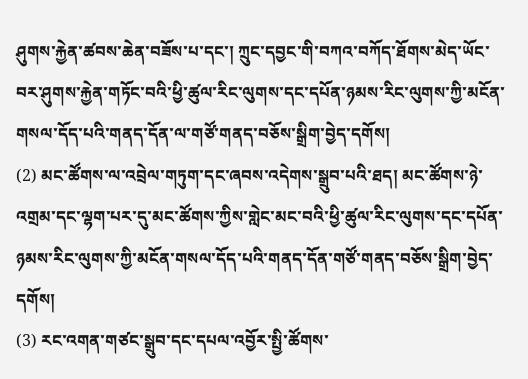ཤུགས་རྐྱེན་ཚབས་ཆེན་བཟོས་པ་དང་། ཀྲུང་དབྱང་གི་བཀའ་བཀོད་ཐོགས་མེད་ཡོང་བར་ཤུགས་རྐྱེན་གཏོང་བའི་ཕྱི་ཚུལ་རིང་ལུགས་དང་དཔོན་ཉམས་རིང་ལུགས་ཀྱི་མངོན་གསལ་དོད་པའི་གནད་དོན་ལ་གཙོ་གནད་བཅོས་སྒྲིག་བྱེད་དགོས།
(2) མང་ཚོགས་ལ་འབྲེལ་གཏུག་དང་ཞབས་འདེགས་སྒྲུབ་པའི་ཐད། མང་ཚོགས་ཉེ་འགྲམ་དང་ལྷག་པར་དུ་མང་ཚོགས་ཀྱིས་གླེང་མང་བའི་ཕྱི་ཚུལ་རིང་ལུགས་དང་དཔོན་ཉམས་རིང་ལུགས་ཀྱི་མངོན་གསལ་དོད་པའི་གནད་དོན་གཙོ་གནད་བཅོས་སྒྲིག་བྱེད་དགོས།
(3) རང་འགན་གཙང་སྒྲུབ་དང་དཔལ་འབྱོར་སྤྱི་ཚོགས་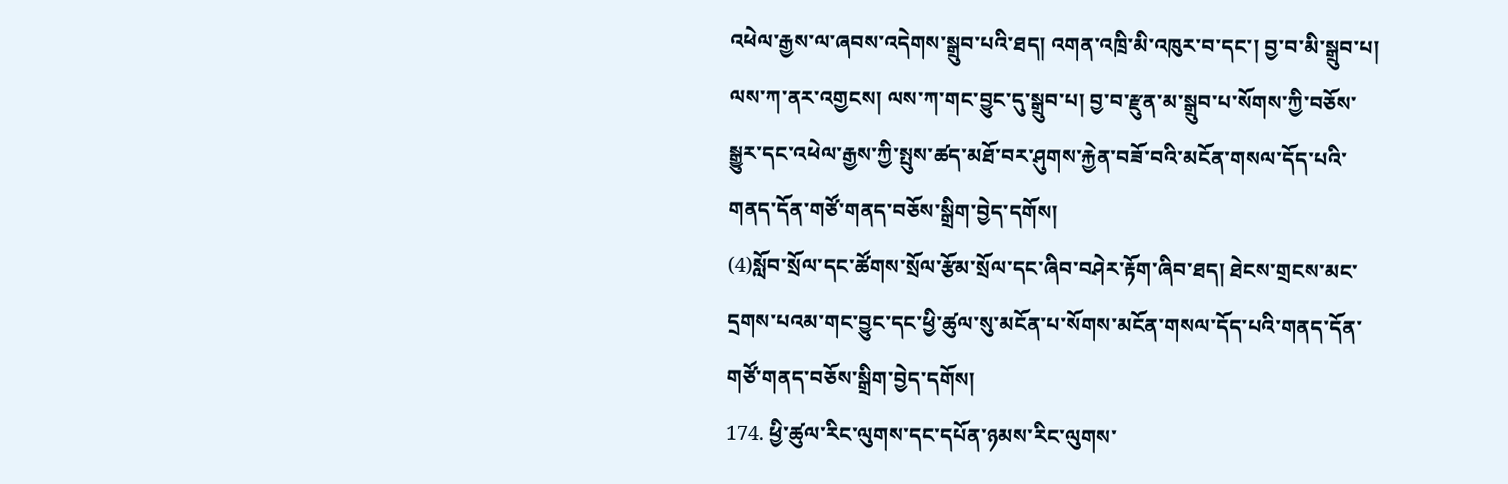འཕེལ་རྒྱས་ལ་ཞབས་འདེགས་སྒྲུབ་པའི་ཐད། འགན་འཁྲི་མི་འཁུར་བ་དང་། བྱ་བ་མི་སྒྲུབ་པ། ལས་ཀ་ནར་འགྱངས། ལས་ཀ་གང་བྱུང་དུ་སྒྲུབ་པ། བྱ་བ་རྫུན་མ་སྒྲུབ་པ་སོགས་ཀྱི་བཅོས་སྒྱུར་དང་འཕེལ་རྒྱས་ཀྱི་སྤུས་ཚད་མཐོ་བར་ཤུགས་རྐྱེན་བཟོ་བའི་མངོན་གསལ་དོད་པའི་གནད་དོན་གཙོ་གནད་བཅོས་སྒྲིག་བྱེད་དགོས།
(4)སློབ་སྲོལ་དང་ཚོགས་སྲོལ་རྩོམ་སྲོལ་དང་ཞིབ་བཤེར་རྟོག་ཞིབ་ཐད། ཐེངས་གྲངས་མང་དྲགས་པའམ་གང་བྱུང་དང་ཕྱི་ཚུལ་སུ་མངོན་པ་སོགས་མངོན་གསལ་དོད་པའི་གནད་དོན་གཙོ་གནད་བཅོས་སྒྲིག་བྱེད་དགོས།
174. ཕྱི་ཚུལ་རིང་ལུགས་དང་དཔོན་ཉམས་རིང་ལུགས་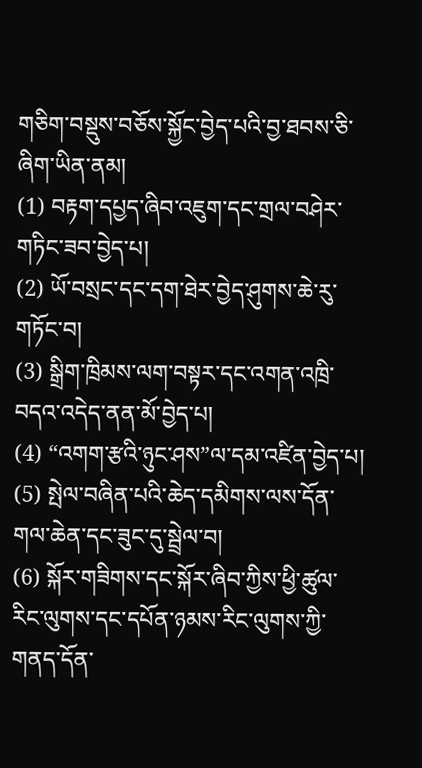གཅིག་བསྡུས་བཅོས་སྐྱོང་བྱེད་པའི་བྱ་ཐབས་ཅི་ཞིག་ཡིན་ནམ།
(1) བརྟག་དཔྱད་ཞིབ་འཇུག་དང་གྲལ་བཤེར་གཏིང་ཟབ་བྱེད་པ།
(2) ཡོ་བསྲང་དང་དག་ཐེར་བྱེད་ཤུགས་ཆེ་རུ་གཏོང་བ།
(3) སྒྲིག་ཁྲིམས་ལག་བསྟར་དང་འགན་འཁྲི་བདའ་འདེད་ནན་མོ་བྱེད་པ།
(4) “འགག་རྩའི་ཉུང་ཤས”ལ་དམ་འཛིན་བྱེད་པ།
(5) སྤེལ་བཞིན་པའི་ཆེད་དམིགས་ལས་དོན་གལ་ཆེན་དང་ཟུང་དུ་སྦྲེལ་བ།
(6) སྐོར་གཟིགས་དང་སྐོར་ཞིབ་ཀྱིས་ཕྱི་ཚུལ་རིང་ལུགས་དང་དཔོན་ཉམས་རིང་ལུགས་ཀྱི་གནད་དོན་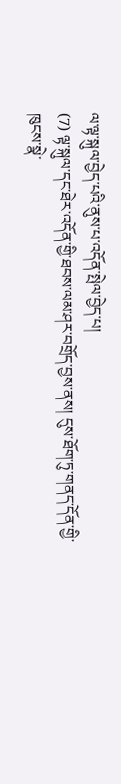ལ་ལྟ་སྐུལ་བྱེད་པའི་ནུས་པ་འདོན་སྤེལ་བྱེད་པ།
(7) ལྟ་སྐུལ་དང་ཐེར་འདོན་གྱི་ཐབས་ལམ་ཤར་བགྲོད་བྱས་ནས། དུས་ཐོག་ཏུ་གནད་དོན་གྱི་ཁུངས་སྣེ་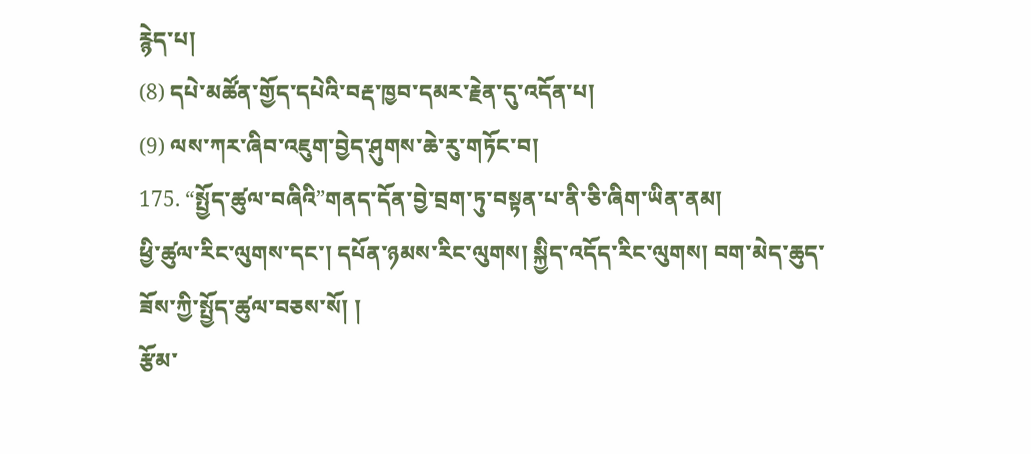རྙེད་པ།
(8) དཔེ་མཚོན་གྱོད་དཔེའི་བརྡ་ཁྱབ་དམར་རྗེན་དུ་འདོན་པ།
(9) ལས་ཀར་ཞིབ་འཇུག་བྱེད་ཤུགས་ཆེ་རུ་གཏོང་བ།
175. “སྤྱོད་ཚུལ་བཞིའི”གནད་དོན་བྱེ་བྲག་ཏུ་བསྟན་པ་ནི་ཅི་ཞིག་ཡིན་ནམ།
ཕྱི་ཚུལ་རིང་ལུགས་དང་། དཔོན་ཉམས་རིང་ལུགས། སྐྱིད་འདོད་རིང་ལུགས། བག་མེད་ཆུད་ཟོས་ཀྱི་སྤྱོད་ཚུལ་བཅས་སོ། །
རྩོམ་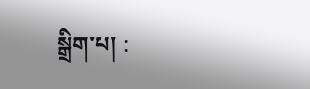སྒྲིག་པ། :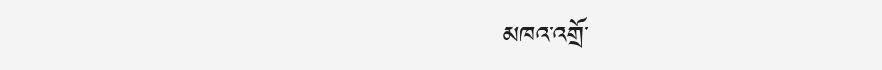མཁའ་འགྲོ་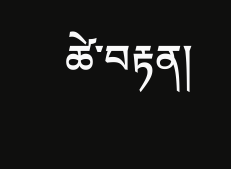ཚེ་བརྟན།